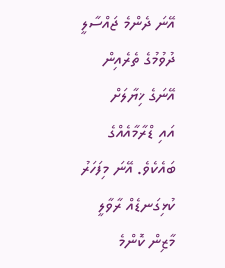އޭނަ ދެންމެ ޖައްސާލީ ދުވުމުގެ ތެރެއިން އޭނަގެ ޚިޔާލަށް
އައި ޑްރާމާއެއްގެ ބައެކެވެ. އޭނަ މިފަހަރު ކުޅިގަނޑެއް ރާވާލީ މާޒިން ކޮންމެ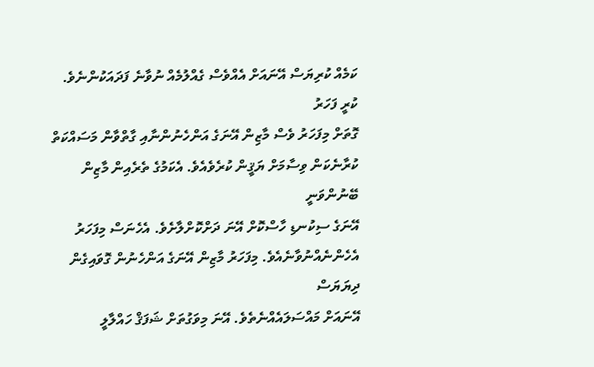ކަމެއް ކުރިޔަސް އޭނައަށް އެއްވެސް ގެއްލުމެއް ނުވާނެ ފަދައަކުންނެވެ. ކުރީ ފަހަރު
ގޮތަށް މިފަހަރު ވެސް މާޒިން އޭނަގެ އަންހެނުންނާއި ގާތްވާން މަސައްކަތް
ކުރާނެކަން ވިސާމަށް ޔަޤީން ކުރެވެއެވެ. އެކަމުގެ ތެރެއިން މާޒިން ބޭނުންވަނީ
އޭނަގެ ސިކުނޑި ހާސްކޮށް އޭނަ ދަށްކޮށްލާށެވެ. އެހެނަސް މިފަހަރު
އެހެންނެއްނުވާނެއެވެ. މިފަހަރު މާޒިން އޭނަގެ އަންހެނުން ގޮވައިގެން ދިޔަޔަސް
އޭނައަށް މައްސަލައެއްނެތެވެ. އޭނަ މިވަގުތަށް ޝަފަޤް ހައްލާލީ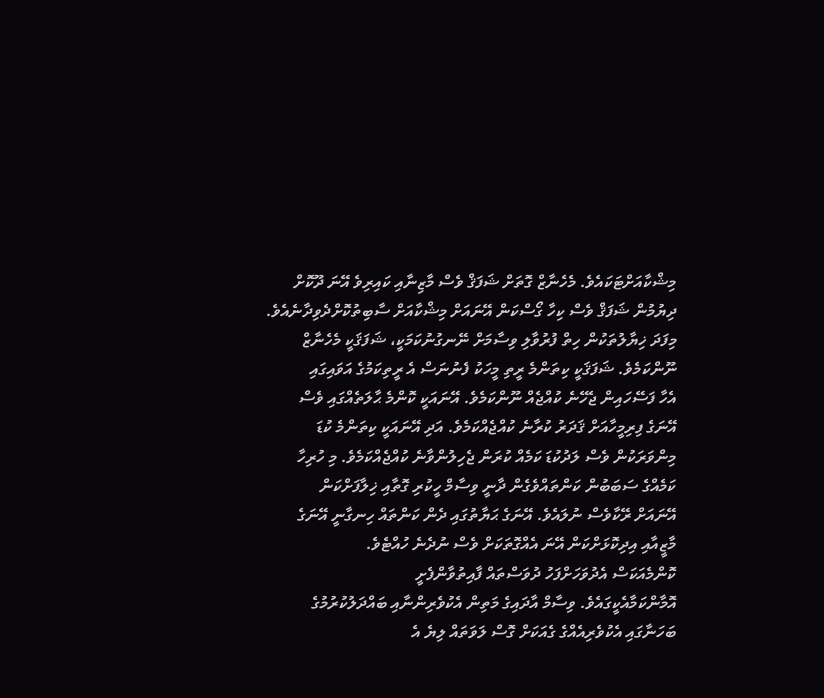މިޝްކާއަށްޓަކައެވެ. މެހެނާޒް ގޮތަށް ޝަފަޤް ވެސް މާޒިނާއި ކައިރިވެ އޭނަ ދޫކޮށް
ދިޔުމުން ޝަފަޤް ވެސް ކިހާ ގޯސްކަން އޭނައަށް މިޝްކާއަށް ސާބިތުކޮށްދެވިދާނެއެވެ.
މިފަދަ ޚިޔާލުތަކުން ހިތް ފުރުވާލި ވިސާމަށް ނޭނގުނުކަމަކީ، ޝަފަޤަކީ މެހެނާޒް
ނޫންކަމެވެ. ޝަފަޤަކީ ކިތަންމެ ރީތި މީހަކު ފެނުނަސް އެ ރީތިކަމުގެ އަވައިގައި
އެހާ ފަސޭހައިން ޖެހޭނެ ކުއްޖެއް ނޫންކަމެވެ. އޭނައަކީ ކޮންމެ ޙާލަތެއްގައި ވެސް
އޭނަގެ ފިރިމީހާއަށް ޤަދަރު ކުރާނެ ކުއްޖެއްކަމެވެ. އަދި އޭނައަކީ ކިތަންމެ ކުޑަ
މިންވަރަކުން ވެސް ލަދުކުޑަ ކަމެއް ކުރަން ޖެހިލުންވާނެ ކުއްޖެއްކަމެވެ. މި ހުރިހާ
ކަމެއްގެ ސަބަބުން ކަންތައްވެގެން ދާނީ ވިސާމް ހީކުރި ގޮތާއި ޚިލާފަށްކަން
އޭނައަށް ރޭކާވެސް ނުލައެވެ. އޭނަގެ ޙަޔާތުގައި ދެން ކަންތައް ހިނގާނީ އޭނަގެ
މާޒީއާއި އިދިކޮޅަށްކަން އޭނަ އެއްގޮތަކަށް ވެސް ނުދެނެ ހުއްޓެވެ.
ކޮންމެއަކަސް އެދުވަހަށްފަހު ދުވަސްތައް ފާއިތުވާންފެށީ
އޮމާންކަމާއެކީގައެވެ. ވިސާމް އާދައިގެ މަތިން އެކުވެރިންނާއި ބައްދަލުކުރުމުގެ
ބަހަނާގައި އެކުވެރިއެއްގެ ގެއަކަށް ގޮސް ލަވަތައް ލިޔެ އެ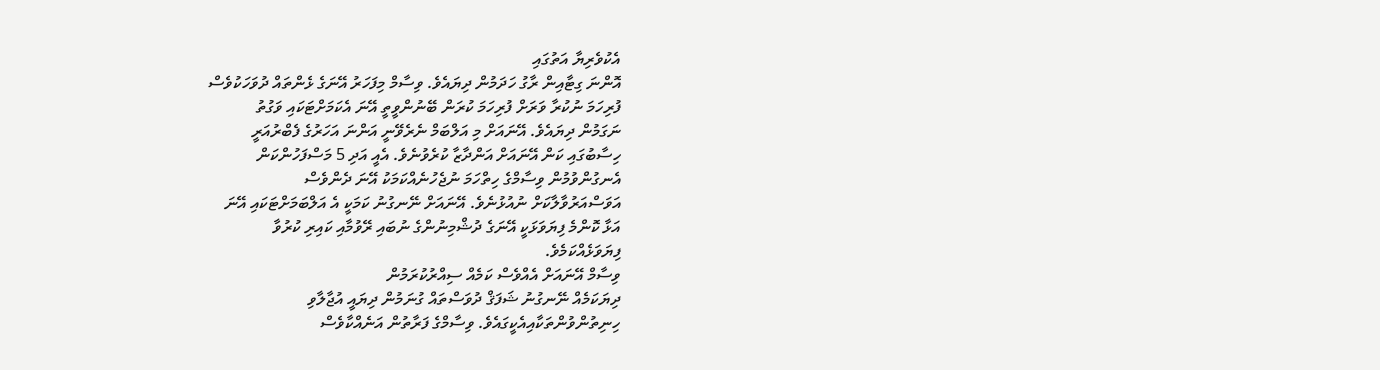އެކުވެރިޔާ އަތުގައި
އޮންނަ ގިޓާއިން ރާގު ހަދަމުން ދިޔައެވެ. ވިސާމް މިފަހަރު އޭނަގެ ޅެންތައް ދުވަހަކުވެސް
ފުރިހަމަ ނުކުރާ ވަރަށް ފުރިހަމަ ކުރަން ބޭނުންވީތީ އޭނަ އެކަމަށްޓަކައި ވަގުތު
ނަގަމުން ދިޔައެވެ. އޭނައަށް މި އަލްބަމް ނެރެވޭނީ އަންނަ އަހަރުގެ ފެބްރުއަރީ
ހިސާބުގައި ކަން އޭނައަށް އަންދާޒާ ކުރެވުނެވެ. އެއީ އަދި 5 މަސްފަހުންކަން
އެނގުންވުމުން ވިސާމްގެ ހިތްހަމަ ނުޖެހުނެއްކަމަކު އޭނަ ދެންވެސް
އަވަސްއަރުވާލާކަށް ނުއުޅުނެވެ. އޭނައަށް ނޭނގުނު ކަމަކީ އެ އަލްބަމަށްޓަކައި އޭނަ
އަޅާ ކޮންމެ ފިޔަވަޅަކީ އޭނަގެ ދުޝްމިނުންގެ ނުބައި ރޭވުމާއި ކައިރި ކުރުވާ
ފިޔަވަޅެއްކަމެވެ.
ވިސާމް އޭނައަށް އެއްވެސް ކަމެއް ސިއްރުކުރަމުން
ދިޔަކަމެއް ނޭނގުނު ޝަފަޤް ދުވަސްތައް ގުނަމުން ދިޔައީ އުޖާލާވި
ހިނިތުންވުންތަކާއިއެކީގައެވެ. ވިސާމްގެ ފަރާތުން އަނެއްކާވެސް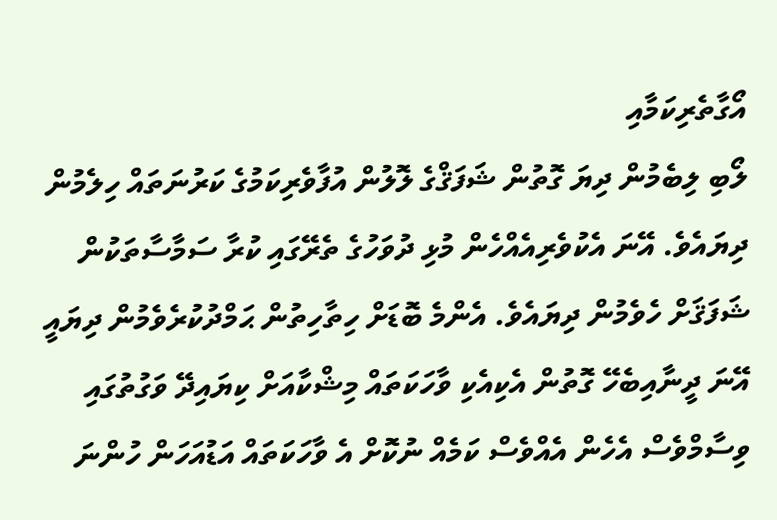އޯގާތެރިކަމާއި
ލޯބި ލިބެމުން ދިޔަ ގޮތުން ޝަފަޤްގެ ލޮލުން އުފާވެރިކަމުގެ ކަރުނަތައް ހިލެމުން
ދިޔައެވެ. އޭނަ އެކުވެރިއެއްހެން މުޅި ދުވަހުގެ ތެރޭގައި ކުރާ ސަމާސާތަކުން
ޝަފަޤަށް ހެވެމުން ދިޔައެވެ. އެންމެ ބޮޑަށް ހިތާހިތުން ޙަމްދުކުރެވެމުން ދިޔައީ
އޭނަ ދީނާއިބެހޭ ގޮތުން އެކިއެކި ވާހަކަތައް މިޝްކާއަށް ކިޔައިދޭ ވަގުތުގައި
ވިސާމްވެސް އެހެން އެއްވެސް ކަމެއް ނުކޮށް އެ ވާހަކަތައް އަޑުއަހަން ހުންނަ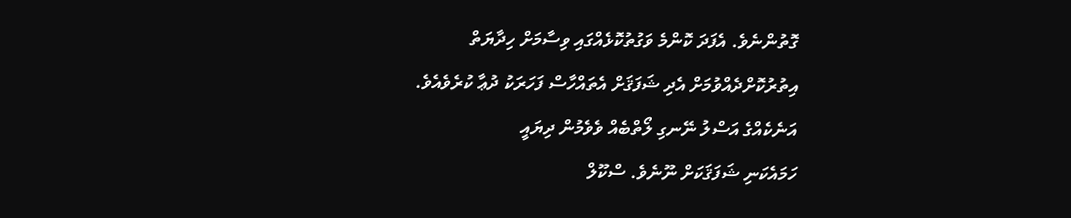ގޮތުންނެވެ. އެފަދަ ކޮންމެ ވަގުތުކޮޅެއްގައި ވިސާމަށް ހިދާޔަތް
އިތުރުކޮށްދެއްވުމަށް އެދި ޝަފަޤަށް އެތައްހާސް ފަހަރަކު ދުޢާ ކުރެވެއެވެ.
އަނެކެއްގެ އަސްލު ނޭނގި ލޯތްބެއް ވެވެމުން ދިޔައީ
ހަމައެކަނި ޝަފަޤަކަށް ނޫނެވެ. ސްކޫލް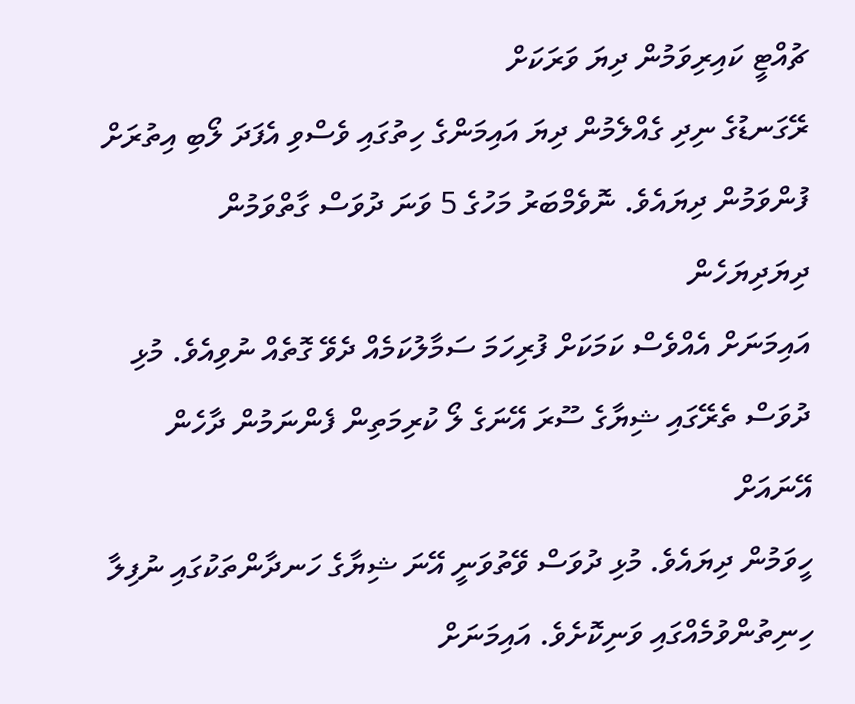ޗުއްޓީ ކައިރިވަމުން ދިޔަ ވަރަކަށް
ރޭގަނޑުގެ ނިދި ގެއްލެމުން ދިޔަ އައިމަންގެ ހިތުގައި ވެސްވި އެފަދަ ލޯބި އިތުރަށް
ފުންވަމުން ދިޔައެވެ. ނޮވެމްބަރު މަހުގެ 5 ވަނަ ދުވަސް ގާތްވަމުން ދިޔަދިޔަހެން
އައިމަނަށް އެއްވެސް ކަމަކަށް ފުރިހަމަ ސަމާލުކަމެއް ދެވޭ ގޮތެއް ނުވިއެވެ. މުޅި
ދުވަސް ތެރޭގައި ޝިޔާގެ ސޫރަ އޭނަގެ ލޯ ކުރިމަތިން ފެންނަމުން ދާހެން އޭނައަށް
ހީވަމުން ދިޔައެވެ. މުޅި ދުވަސް ވޭތުވަނީ އޭނަ ޝިޔާގެ ހަނދާންތަކުގައި ނުފިލާ
ހިނިތުންވުމެއްގައި ވަނިކޮށެވެ. އައިމަނަށް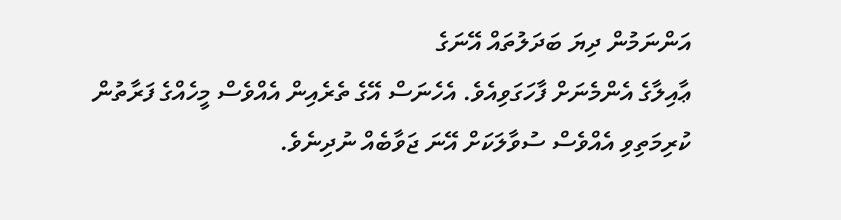އަންނަމުން ދިޔަ ބަދަލުތައް އޭނަގެ
ޢާއިލާގެ އެންމެނަށް ފާހަގަވިއެވެ. އެހެނަސް އޭގެ ތެރެއިން އެއްވެސް މީހެއްގެ ފަރާތުން
ކުރިމަތިވި އެއްވެސް ސުވާލަކަށް އޭނަ ޖަވާބެއް ނުދިނެވެ.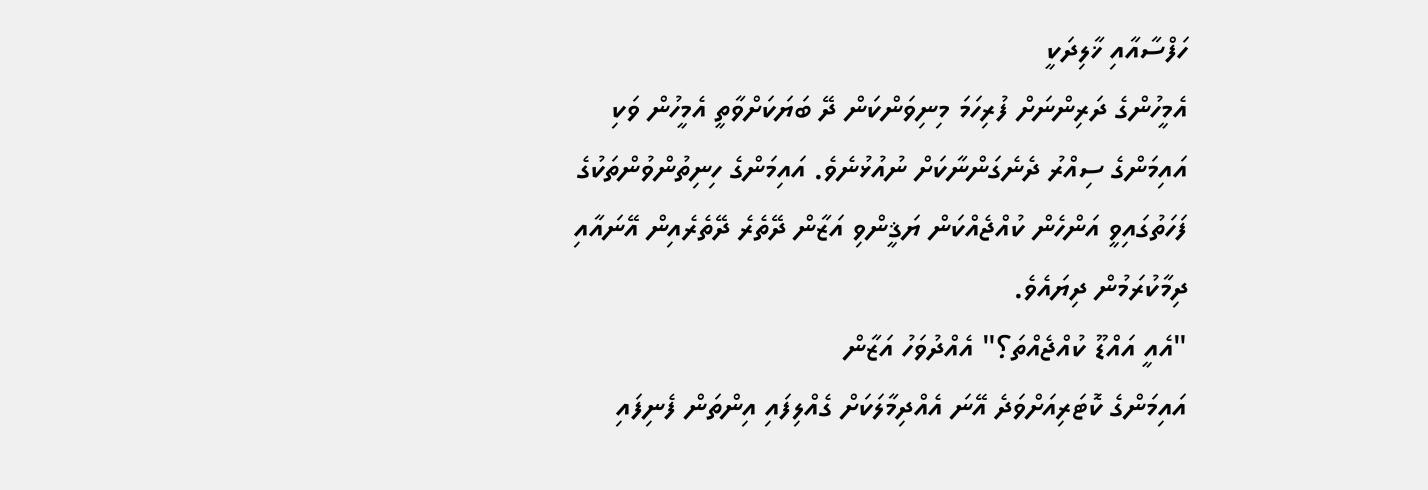ހަފްސާއާއި ޚާލިދަކީ
އެމީހުންގެ ދަރިންނަށް ފުރިހަމަ މިނިވަންކަން ދޭ ބަޔަކަށްވާތީ އެމީހުން ވަކި
އައިމަންގެ ސިއްރު ދެނެގަންނާކަށް ނުއުޅުނެވެ. އައިމަންގެ ހިނިތުންވުންތަކުގެ
ފަހަތުގައިވީ އަންހެން ކުއްޖެއްކަން ޔަޤީންވި އަޒާން ދޭތެރެ ދޭތެރެއިން އޭނައާއި
ދިމާކުރަމުން ދިޔައެވެ.
"އެއީ އައްޑޫ ކުއްޖެއްތަ؟" އެއްދުވަހު އަޒާން
އައިމަންގެ ކޮޓަރިއަށްވަދެ އޭނަ އެއްދިމާލަކަށް ގެއްލިފައި އިންތަން ފެނިފައި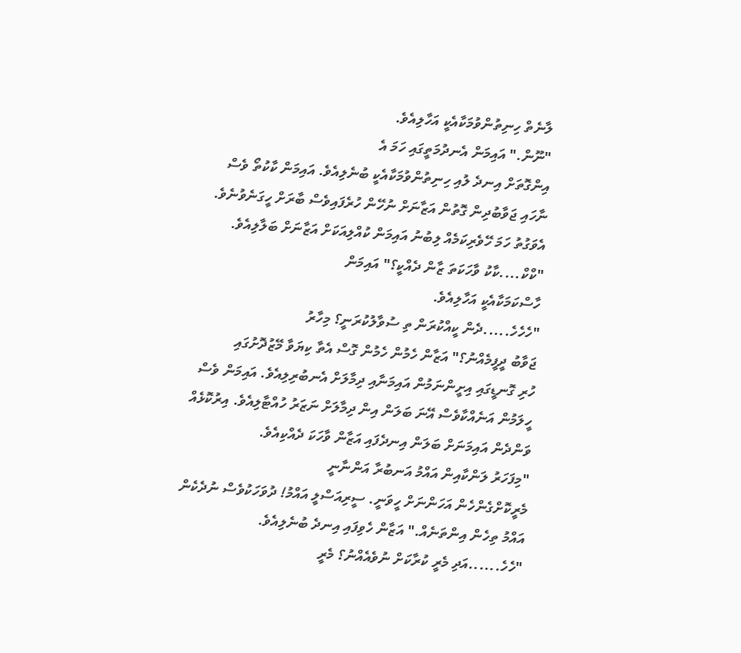ލާނެތް ހިނިތުންވުމަކާއެކީ އަހާލިއެވެ.
"ނޫން." އައިމަން އެނދުމަތީގައި ހަމަ އެ
އިންގޮތަށް އިނދެ ލުއި ހިނިތުންވުމަކާއެކީ ބުނެލިއެވެ. އައިމަން ކާކުތޯ ވެސް
ނާހައި ޖަވާބުދިން ގޮތުން އަޒާނަށް ނުހޭން ހުރެފައިވެސް ބާރަށް ހީގަނެވުނެވެ.
އެވަގުތު ހަމަ ހޭވެރިކަމެއް ލިބުނު އައިމަން ކުއްލިއަކަށް އަޒާނަށް ބަލާލިއެވެ.
"ކްކް....ކާކު ވާހަކަތަ ޒާން ދެއްކީ؟" އައިމަން
ހާސްކަމަކާއެކީ އަހާލިއެވެ.
"ހެހެހެ.....ދެން ކީއްކުރަން ތި ސުވާލުކުރަނީ؟ މިހާރު
ޖަވާބު ދީފީމެއްނު؟" އަޒާން ހެމުން ހެމުން ގޮސް އެތާ ކިޔަވާ މޭޒުދޮށުގައި
ހުރި ގޮނޑީގައި އިށީންނަމުން އައިމަނާއި ދިމާލަށް އެނބުރިލިއެވެ. އައިމަން ވެސް
ހީލަމުން އަނެއްކާވެސް އޭނަ ބަލަން އިން ދިމާލަށް ނަޒަރު ހުއްޓާލިއެވެ. އިރުކޮޅެއް
ވަންދެން އައިމަނަށް ބަލަން އިނދެފައި އަޒާން ވާހަކަ ދެއްކިއެވެ.
"މިފަހަރު ލަންކާއިން އައްމު އަނބުރާ އަންނާނީ
މެރީކޮށްގެންހެން އަހަންނަށް ހީވަނީ. ސީރިއަސްލީ އައްމު! ދުވަހަކުވެސް ނުދެކެން
އައްމު ތިހެން އިންތަނެއް." އަޒާން ހެވިފައި އިނދެ ބުނެލިއެވެ.
"ހެހެ......އަދި މެރީ ކުރާކަށް ނުވެއެއްނު؟ މެރީ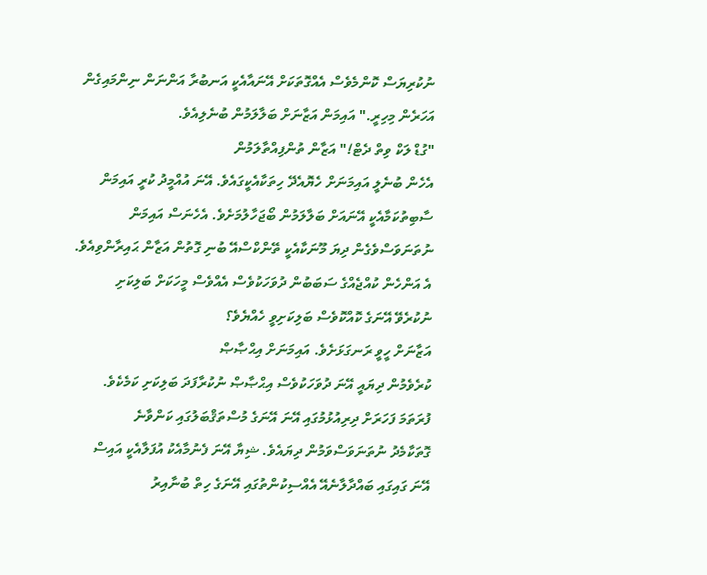ނުކުރިޔަސް ކޮންމެވެސް އެއްގޮތަކަށް އޭނައާއެކީ އަނބުރާ އަންނަން ނިންމައިގެން
އަހަރެން މިހިރީ." އައިމަން އަޒާނަށް ބަލާލަމުން ބުނެލިއެވެ.
"ގުޑް ލަކް ވިތް ދެޓް!" އަޒާން ތުންފިއްތާލަމުން
އެހެން ބުނެލީ އައިމަނަށް ހެޔޮއެދޭ ހިތަކާއެކީގައެވެ. އޭނަ އުއްމީދު ކުރީ އައިމަން
ސާބިތުކަމާއެކީ އޭނައަށް ބަލާލަމުން ބޯޖަހާލުމަށެވެ. އެހެނަސް އައިމަން
ނުތަނަވަސްވެގެން ދިޔަ މޫނަކާއެކީ ތޭންކްސްއޭ ބުނި ގޮތުން އަޒާން ޙައިރާންވިއެވެ.
އެ އަންހެން ކުއްޖެއްގެ ސަބަބުން ދުވަހަކުވެސް އެއްވެސް މީހަކަށް ބަލިކަށި
ނުކުރެވޭ އޭނަގެ ކޮއްކޮވެސް ބަލިކަށިވީ ހެއްޔެވެ؟
އަޒާނަށް ހީވީ ރަނގަޅަށެވެ. އައިމަނަށް އިޙްޞާޞް
ކުރެވެމުން ދިޔައީ އޭނަ ދުވަހަކުވެސް އިޙްޞާޞް ނުކުރާފަދަ ބަލިކަށި ކަމެކެވެ.
ފުރަތަމަ ފަހަރަށް ދިރިއުޅުމުގައި އޭނަ އޭނަގެ މުސްތަޤްބަލުގައި ކަންވާނެ
ގޮތަކާމެދު ނުތަނަވަސްވަމުން ދިޔައެވެ. ޝިޔާ އޭނަ ފެނުމާއެކު އުފަލާއެކީ އައިސް
އޭނަ ގައިގައި ބައްދާލާނެއޭ އެއްސިކުންތުގައި އޭނަގެ ހިތް ބުނާއިރު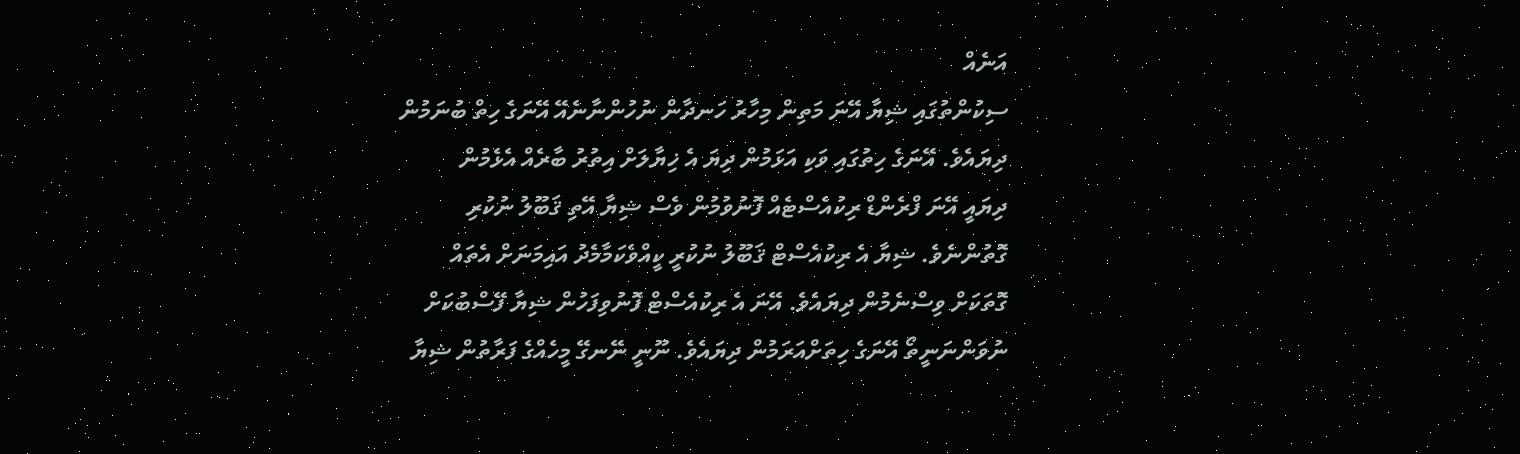އަނެއް
ސިކުންތުގައި ޝިޔާ އޭނަ މަތިން މިހާރު ހަނދާން ނުހުންނާނެއޭ އޭނަގެ ހިތް ބުނަމުން
ދިޔައެވެ. އޭނަގެ ހިތުގައި ވަކި އަޅަމުން ދިޔަ އެ ޚިޔާލަށް އިތުރު ބާރެއް އެޅެމުން
ދިޔައީ އޭނަ ފްރެންޑް ރިކުއެސްޓެއް ފޮނުވުމުން ވެސް ޝިޔާ އޭތި ޤަބޫލު ނުކުރި
ގޮތުންނެވެ. ޝިޔާ އެ ރިކުއެސްޓް ޤަބޫލު ނުކުރީ ކީއްވެކަމާމެދު އައިމަނަށް އެތައް
ގޮތަކަށް ވިސްނެމުން ދިޔައެވެ. އޭނަ އެ ރިކުއެސްޓް ފޮނުވިފަހުން ޝިޔާ ފޭސްބުކަށް
ނުވަންނަނީތޯ އޭނަގެ ހިތަށްއަރަމުން ދިޔައެވެ. ނޫނީ ނޭނގޭ މީހެއްގެ ފަރާތުން ޝިޔާ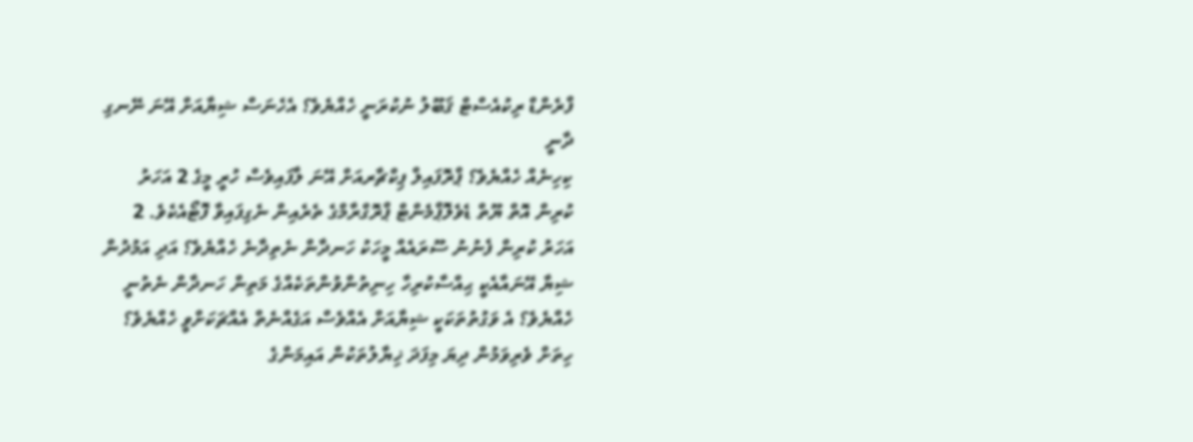ފްރެންޑް ރިކުއެސްޓް ޤަބޫލު ނުކުރަނީ ހެއްޔެވެ؟ އެހެނަސް ޝިޔާއަށް އޭނަ ނޭނގި ދާނީ
ކިހިނެއް ހެއްޔެވެ؟ ޕްރޮފައިލް ޕިކްޗާރއަށް އޭނަ ލާފައިވެސް ހުރީ މީގެ 2 އަހަރު
ކުރިން އޮތް ޔޫތް ޑެވެލޮޕްމެންޓް ޕްރޮގްރާމްގެ ތެރެއިން ނެގިފައިވާ ފޮޓޯއެކެވެ. 2
އަހަރު ކުރިން ފެނުނު ސޫރައެއް މީހަކު ހަނދާން ނެތިދާނެ ހެއްޔެވެ؟ އަދި އަމުދުން
ޝިޔާ އޭނައާއެކީ ޙިއްސާކުރިހާ ހިނިތުންވުންތަކެއްގެ މަތިން ހަނދާން ނެތުނީ
ހެއްޔެވެ؟ އެ ވަގުތުތަކަކީ ޝިޔާއަށް އެއްވެސް އަގެއްނެތް އެއްޗަކަށްވީ ހެއްޔެވެ؟
ހިތަށް ވެރިވަމުން ދިޔަ މިފަދަ ޚިޔާލުތަކުން އައިމަންގެ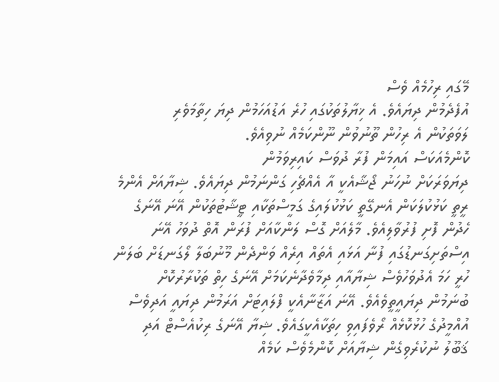މޭގައި ރިހުމެއް ވެސް
އުފެދެމުން ދިޔައެވެ. އެ ޚިޔާލުތަކުގައި ހުރެ އަޑުއަހަމުން ދިޔަ ހިތާމަވެރި
ލަވަތަކުން އެ ރިހުން ތޫނުވުން ނޫންކަމެއް ނުވިއެވެ.
ކޮންމެއަކަސް އައިމަން ފުރާ ދުވަސް ކައިރިވަމުން
ދިޔަވަރަކަށް ނުހަނު ޖޯޝާއެކީ އާ އެއްޗެހި ގަންނަމުން ދިޔައެވެ. ޝިޔާއަށް އެންމެ
ރީތީ ކަޅުކުލަކަން އެނގޭތީ ކަޅުކުލައިގެ ގަމީސްތަކާއި ޓީޝާޓުތަކުން އޭނަ އޭނަގެ
ހެދުން ފޮށި ފުރުވާލިއެވެ. މާލެއަށް ގޮސް ލަންކާއަށް ފުރަން އޮތް ދުވަހު އޭނަ
އިސްތަށިގަނޑުގައި ފުނާ އަޅައި އެތައް އިރެއް ވަންދެން މޫނުބަލާ ލޯގަނޑަށް ބަލަން
ހުރީ ހަމަ އެދުވަހުވެސް ޝިޔާއާއި ދިމާވެދާނެކަމަށް އޭނަގެ ހިތް ތަކުރާރުކޮށް
ބުނަމުން ދިޔައީތީވެއެވެ. އޭނަ އަޒާނާއެކީ ފްލައިޓަށް އަރަމުން ދިޔައީ އަދިވެސް
އުއްމީދުގެ ހުޅުކޮޅެއް ރޯވެފައިވި ހިތަކާއެކީގައެވެ. ޝިޔާ އޭނަގެ ރިކުއެސްޓް އަދި
ޤަބޫލު ނުކުރެވިގެން ޝިޔާއަށް ކޮންމެވެސް ކަމެއް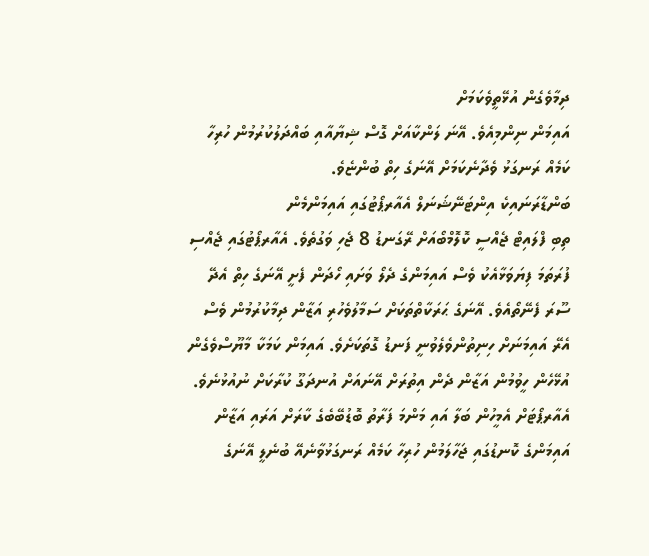ދިމާވެގެން އުޅޭތީވެކަމަށް
އައިމަން ނިންމިއެވެ. އޭނަ ލަންކާއަށް ގޮސް ޝިޔާއާއި ބައްދަލުކުރުމުން ހުރިހާ
ކަމެއް ރަނގަޅު ވެދާނެކަމަށް އޭނަގެ ހިތް ބުންޏެވެ.
ބަންޑާރަނައިކެ އިންޓަނޭޝަނަލް އެއާރޕޯޓުގައި އައިމަންމެން
ތިބި ފްލައިޓް ޖެއްސީ ކޮލޮމްބޯއަށް ރޭގަނޑު 8 ޖެހި ވަގުތެވެ. އެއާރޕޯޓުގައި ޖެއްސި
ފުރަތަމަ ފިޔަވަޅާއެކު ވެސް އައިމަންގެ ދެލޯ ވަށައި ހޯދަން ފެށީ އޭނަގެ ހިތް އެދޭ
ސޫރަ ފެނޭތޯއެވެ. އޭނަގެ ޙަރަކާތްތަކަށް ސަމާލުވެހުރި އަޒާން ދިމާކުރުމުން ވެސް
އެރޭ އައިމަނަށް ހިނިތުންވެލެވުނީ ފަނޑު ގޮތަކަށެވެ. އައިމަން ކަމަކާ މާޔޫސްވެގެން
އުޅޭހެން ހީވުމުން އަޒާން ދެން އިތުރަށް އޭނައަށް އުނދަގޫ ކުރާކަށް ނުއުޅުނެވެ.
އެއާރޕޯޓަށް އެމީހުން ބަލާ އައި މަންމަ ފަރާތު ބޮޑުބޭބެގެ ކާރަށް އަރައި އަޒާން
އައިމަންގެ ކޮނޑުގައި ޖަހާލަމުން ހުރިހާ ކަމެއް ރަނގަޅުވާނެއޭ ބުނެލީ އޭނަގެ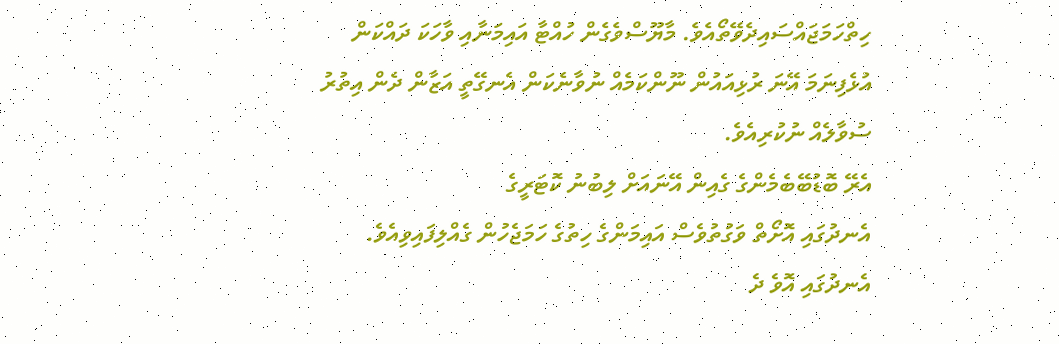ހިތްހަމަޖައްސައިދެވޭތޯއެވެ. މާޔޫސްވެގެން ހުއްޓާ އައިމަނާއި ވާހަކަ ދައްކަން
އުޅެފިނަމަ އޭނަ ރުޅިއައުން ނޫންކަމެއް ނުވާނެކަން އެނގޭތީ އަޒާން ދެން އިތުރު
ސުވާލެއް ނުކުރިއެވެ.
އެރޭ ބޮޑުބޭބެމެންގެ ގެއިން އޭނައަށް ލިބުނު ކޮޓަރީގެ
އެނދުގައި އޮށޯތް ވަގުތުވެސް އައިމަންގެ ހިތުގެ ހަމަޖެހުން ގެއްލިފައިވިއެވެ.
އެނދުގައި އޮވެ ދެ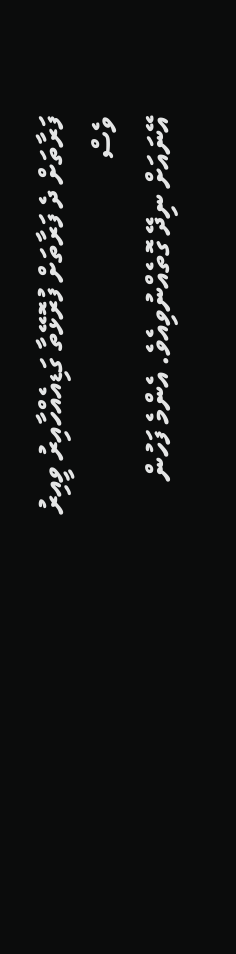ފަރާތަށް ދެ ފަރާތަށް ފުރޮޅޭތާ ގަޑިއެއްހާއިރު ވީއިރު ވެސް
އޭނައަށް ނިދޭ ގޮތެއްނުވިއެވެ. އެންމެ ފަހުން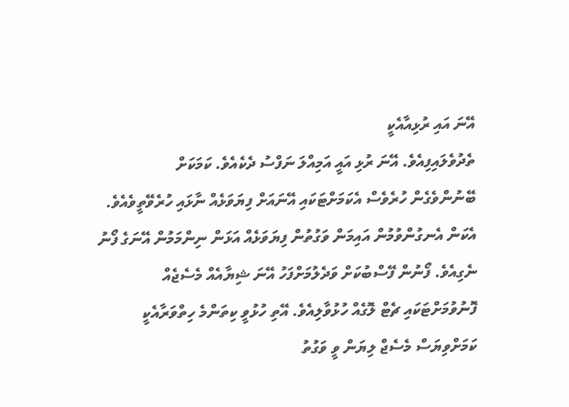އޭނަ އައި ރުޅިއާއެކީ
ތެދުވެލައިފިއެވެ. އޭނަ ރުޅި އައީ އަމިއްލަ ނަފްސު ދެކެއެވެ. ކަމަކަށް
ބޭނުންވެގެން ހުރެވެސް އެކަމަށްޓަކައި އޭނައަށް ފިޔަވަޅެއް ނާޅައި ހުރެވޭތީވެއެވެ.
އެކަން އެނގުންވުމުން އައިމަން ވަގުތުން ފިޔަވަޅެއް އަޅަން ނިންމަމުން އޭނަގެ ފޯނު
ނެގިއެވެ. ފޯނުން ފޭސްބުކަށް ވަދެލުމަށްފަހު އޭނަ ޝިޔާއެއް މެސެޖެއް
ފޮނުވުމަށްޓަކައި ޗެޓް ލޮގެއް ހުޅުވާލިއެވެ. އޭތި ހުޅުވީ ކިތަންމެ ހިތްވަރާއެކީ
ކަމަށްވިޔަސް މެސެޖް ލިޔަން ވީ ވަގުތު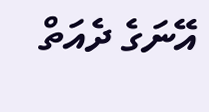އޭނަގެ ދެއަތް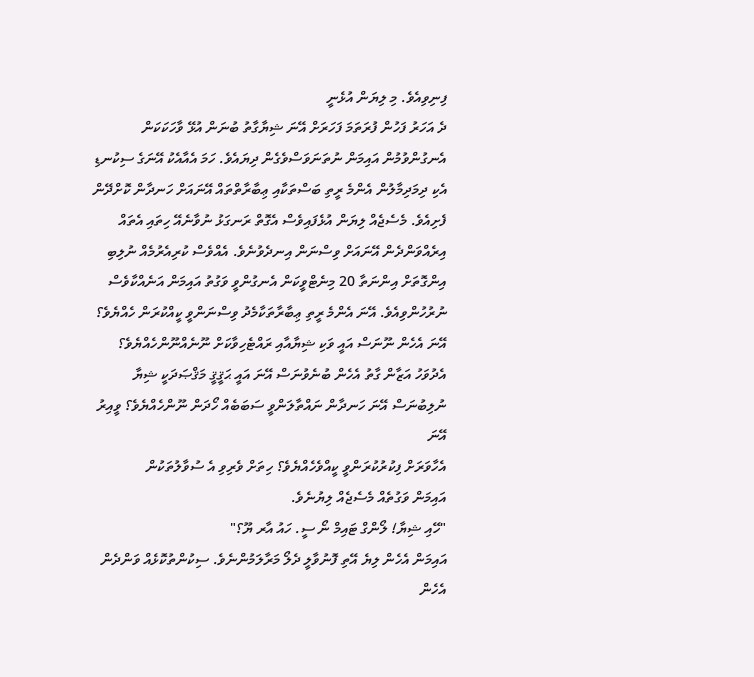ފިނިވިއެވެ. މި ލިޔަން އުޅެނީ
ދެ އަހަރު ފަހުން ފުރަތަމަ ފަހަރަށް އޭނަ ޝިޔާގާތު ބުނަން އުޅޭ ވާހަކަކަން
އެނގުންވުމުން އައިމަން ނުތަނަވަސްވެގެން ދިޔައެވެ. ހަމަ އެއާއެކު އޭނަގެ ސިކުނޑި
އެކި ދިމަދިމާލުން އެންމެ ރީތި ބަސްތަކާއި ޢިބާރާތްތައް އޭނައަށް ހަނދާން ކޮށްދޭން
ފެށިއެވެ. މެސެޖެއް ލިޔަން އުޅެފައިވެސް އެގޮތް ރަނގަޅު ނުވާނެއޭ ހިތައި އެތައް
އިރެއްވަންދެން އޭނައަށް ވިސްނަން އިނދެވުނެވެ. އެއްވެސް ކުރިއެރުމެއް ނުލިބި
އިންގޮތަށް އިންނަތާ 20 މިނެޓްވީކަން އެނގުންވީ ވަގުތު އައިމަން އަނެއްކާވެސް
ނުރުހުންވިއެވެ. އޭނަ އެންމެ ރީތި ޢިބާރާތަކާމެދު ވިސްނަންވީ ކީއްކުރަން ހެއްޔެވެ؟
އޭނަ އެހެން ނޫނަސް އައީ ވަކި ޝިޔާއާއި ރައްޓެހިވާކަށް ނޫނެއްނޫންހެއްޔެވެ؟
އެދުވަހު އަޒާން ގާތު އެހެން ބުނެވުނަސް އޭނަ އައީ ޙަޤީޤީ މަޤްޞަދަކީ ޝިޔާ
ނުލިބުނަސް އޭނަ ހަނދާން ނައްތާލަންވީ ސަބަބެއް ހޯދަން ނޫންހެއްޔެވެ؟ ވީއިރު އޭނަ
އެހާވަރަށް ފިކުރުކުރަންވީ ކީއްވެހެއްޔެވެ؟ ހިތަށް ވެރިވި އެ ސުވާލުތަކުން
އައިމަން ވަގުތެއް މެސެޖެއް ލިޔުނެވެ.
"ހޭއި ޝިޔާ! ލޯންގް ޓައިމް ނޯ ސީ. ހައު އާރ ޔޫ؟"
އައިމަން އެހެން ލިޔެ އޭތި ފޮނުވާލީ ދެލޯ މަރާލަމުންނެވެ. ސިކުންތުކޮޅެއް ވަންދެން
އެހެން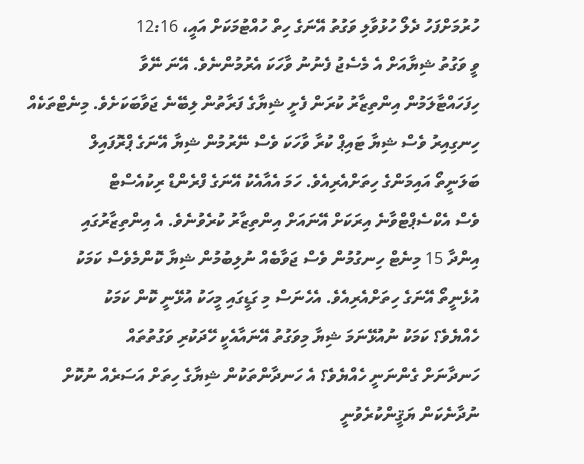ހުރުމަށްފަހު ދެލޯ ހުޅުވާލި ވަގުތު އޭނަގެ ހިތް ހުއްޓުމަކަށް އައީ، 12:16
ވީ ވަގުތު ޝިޔާއަށް އެ މެސެޖު ފެނުނު ވާހަކަ އެރުމުންނެވެ. އޭނަ ނޭވާ
ހިފަހައްޓާލަމުން އިންތިޒާރު ކުރަން ފެށީ ޝިޔާގެ ފަރާތުން ލިބޭނެ ޖަވާބަކަށެވެ. މިނެޓްތަކެއް
ހިނގިއިރު ވެސް ޝިޔާ ޓައިޕް ކުރާ ވާހަކަ ވެސް ނޭރުމުން ޝިޔާ އޭނަގެ ޕްރޮފައިލް
ބަލަނީތޯ އައިމަންގެ ހިތަށްއެރިއެވެ. ހަމަ އެއާއެކު އޭނަގެ ފްރެންޑް ރިކުއެސްޓް
ވެސް އެކްސެޕްޓްވާނެ އިރަކަށް އޭނައަށް އިންތިޒާރު ކުރެވުނެވެ. އެ އިންތިޒާރުގައި
އިންދާ 15 މިނެޓް ހިނގުމުން ވެސް ޖަވާބެއް ނުލިބުމުން ޝިޔާ ކޮންމެވެސް ކަމަކު
އުޅެނީތޯ އޭނަގެ ހިތަށްއެރިއެވެ. އެހެނަސް މި ގަޑީގައި މީހަކު އުޅޭނީ ކޮން ކަމަކު
ހެއްޔެވެ؟ ކަމަކު ނުއުޅޭނަމަ ޝިޔާ މިވަގުތު އޭނައާއެކީ ހޭދަކުރި ވަގުތުތައް
ހަނދާނަށް ގެންނަނީ ހެއްޔެވެ؟ އެ ހަނދާންތަކުން ޝިޔާގެ ހިތަށް އަސަރެއް ނުކޮށް
ނުދާނެކަން ޔަޤީންކުރެވުނީ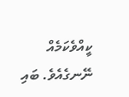ކީއްވެކަމެއް ނޭނގެއެވެ. ބައި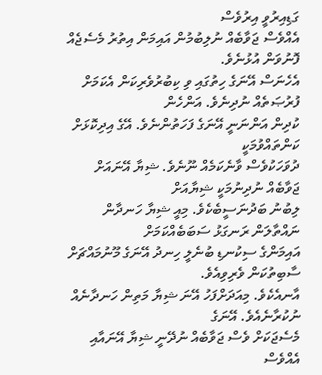ގަޑިއިރުވީ އިރުވެސް
އެއްވެސް ޖަވާބެއް ނުލިބުމުން އައިމަން އިތުރު މެސެޖެއް ފޮނުވަން އުޅުނެވެ.
އެހެނަސް އޭނަގެ ހިތުގައި ވި ކިބުރުވެރިކަން އެކަމަށް ފުރުޞަތެއް ނުދިނެވެ. އަންހެން
ކުދިން އަންނަނީ އޭނަގެ ފަހަތުންނެވެ. އޭގެ އިދިކޮޅަށް ކަންތައްވުމަކީ
ދުވަހަކުވެސް ވާނެކަމެއް ނޫނެވެ. ޝިޔާ އޭނައަށް ޖަވާބެއް ނުދިނުމަކީ ޝިޔާއަށް
ލިބުނު ބަދުނަސީބެކެވެ. މިއީ ޝިޔާ ހަނދާން ނައްތާލަން ރަނގަޅު ސަބަބެއްކަމަށް
އައިމަންގެ ސިކުނޑި ބުނެލީ ހިނދު އޭނަގެ މޫނުމައްޗަށް ސާބިތުކަން ވެރިވިއެވެ.
އާނއެކެވެ. މިއަދަށްފަހު އޭނަ ޝިޔާ މަތިން ހަނދާނެއް ނުކުރާނެއެވެ. އޭނަގެ
މެސެޖަކަށް ވެސް ޖަވާބެއް ނުދޭނީ ޝިޔާ އޭނައާއި އެއްވެސް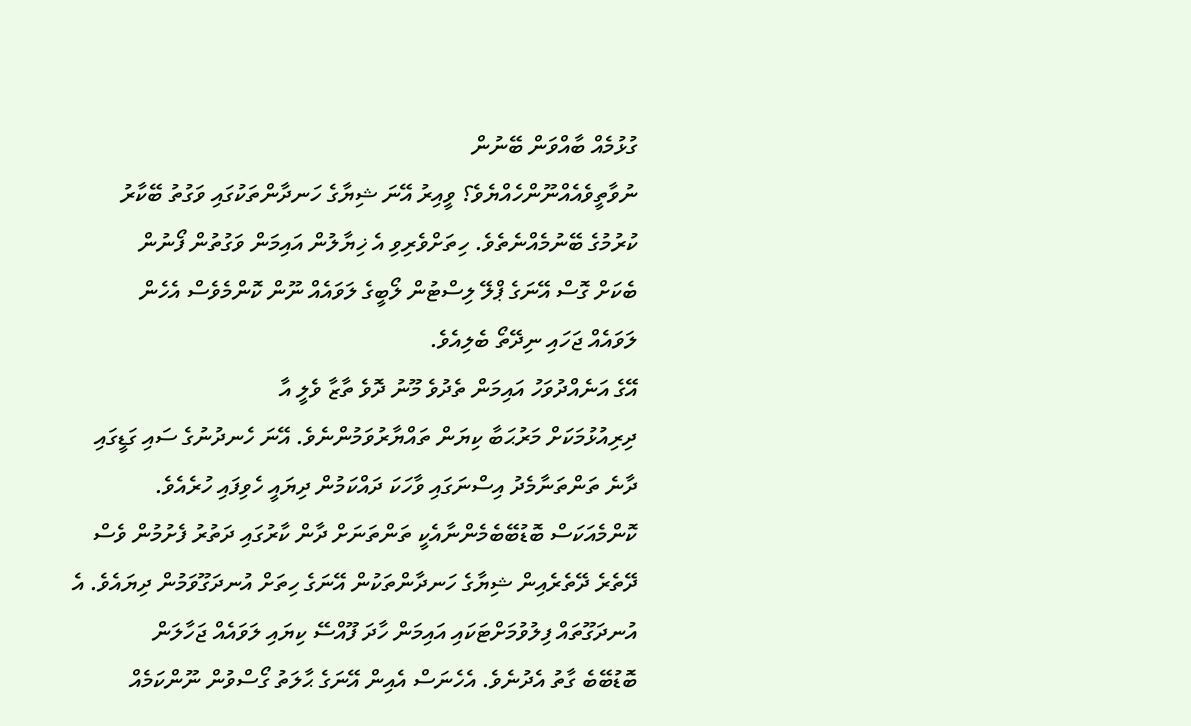ގުޅުމެއް ބާއްވަން ބޭނުން
ނުވާތީވެއެއްނޫންހެއްޔެވެ؟ ވީއިރު އޭނަ ޝިޔާގެ ހަނދާންތަކުގައި ވަގުތު ބޭކާރު
ކުރުމުގެ ބޭނުމެއްނެތެވެ. ހިތަށްވެރިވި އެ ޚިޔާލުން އައިމަން ވަގުތުން ފޯނުން
ބެކަށް ގޮސް އޭނަގެ ޕްލޭ ލިސްޓުން ލޯބީގެ ލަވައެއް ނޫން ކޮންމެވެސް އެހެން
ލަވައެއް ޖަހައި ނިދޭތޯ ބެލިއެވެ.
އޭގެ އަނެއްދުވަހު އައިމަން ތެދުވެ މޫނު ދޮވެ ތާޒާ ވެލީ އާ
ދިރިއުޅުމަކަށް މަރުޙަބާ ކިޔަން ތައްޔާރުވަމުންނެވެ. އޭނަ ހެނދުނުގެ ސައި ގަޑީގައި
ދާނެ ތަންތަނާމެދު އިސްނަގައި ވާހަކަ ދައްކަމުން ދިޔައީ ހެވިފައި ހުރެއެވެ.
ކޮންމެއަކަސް ބޮޑުބޭބެމެންނާއެކީ ތަންތަނަށް ދާން ކާރުގައި ދަތުރު ފެށުމުން ވެސް
ދޭތެރެ ދޭތެރެއިން ޝިޔާގެ ހަނދާންތަކުން އޭނަގެ ހިތަށް އުނދަގޫވަމުން ދިޔައެވެ. އެ
އުނދަގޫތައް ފިލުވުމަށްޓަކައި އައިމަން ހާދަ ފޫއްސޭ ކިޔައި ލަވައެއް ޖަހާލަން
ބޮޑުބޭބެ ގާތު އެދުނެވެ. އެހެނަސް އެއިން އޭނަގެ ޙާލަތު ގޯސްވުން ނޫންކަމެއް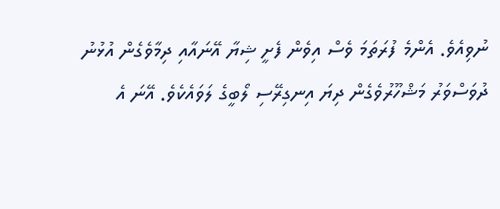ނުވިއެވެ. އެންމެ ފުރަތަމަ ވެސް އިވެން ފެށީ ޝިޔާ އޭނައާއި ދިމާވެގެން އުޅުނު
ދުވަސްވަރު މަޝްހޫރުވެގެން ދިޔަ އިނގިރޭސި ލޯބީގެ ލަވައެކެވެ. އޭނަ އެ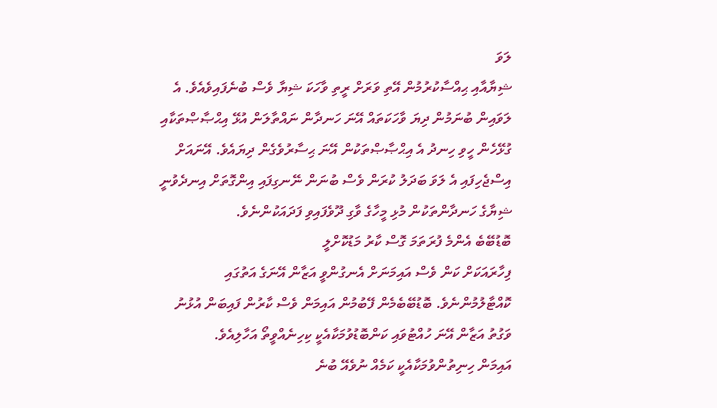ލަވަ
ޝިޔާއާއި ޙިއްސާކުރުމުން އޭތި ވަރަށް ރީތި ވާހަކަ ޝިޔާ ވެސް ބުނެފައިވެއެވެ. އެ
ލަވައިން ބުނަމުން ދިޔަ ވާހަކަތައް އޭނަ ހަނދާން ނައްތާލަން އުޅޭ އިޙްޞާޞްތަކާއި
ގުޅޭހެން ހީވި ހިނދު އެ އިޙްޞާޞްތަކުން އޭނަ ޙިސާރުވެގެން ދިޔައެވެ. އޭނައަށް
އިސްޖެހިފައި އެ ލަވަ ބަދަލު ކުރަން ވެސް ބުނަން ނޭނގިފައި އިންގޮތަށް އިނދެވުނީ
ޝިޔާގެ ހަނދާންތަކުން މުޅި މީހާގެ ވާގި ދޫވެފައިވި ފަދައަކުންނެވެ.
ބޮޑުބޭބެ އެންމެ ފުރަތަމަ ގޮސް ކާރު މަޑުކޮށްލީ
ފިހާރައަކަށް ކަން ވެސް އައިމަނަށް އެނގުންވީ އަޒާން އޭނަގެ އަތުގައި
ކޮއްޓާލުމުންނެވެ. ބޮޑުބޭބެމެން ފޭބުމުން އައިމަން ވެސް ކާރުން ފައިބަން އުޅުނު
ވަގުތު އަޒާން އޭނަ ހުއްޓުވައި ކަންބޮޑުވުމަކާއެކީ ކިހިނެއްވީތޯ އަހާލިއެވެ.
އައިމަން ހިނިތުންވުމަކާއެކީ ކަމެއް ނުވެއޭ ބުނެ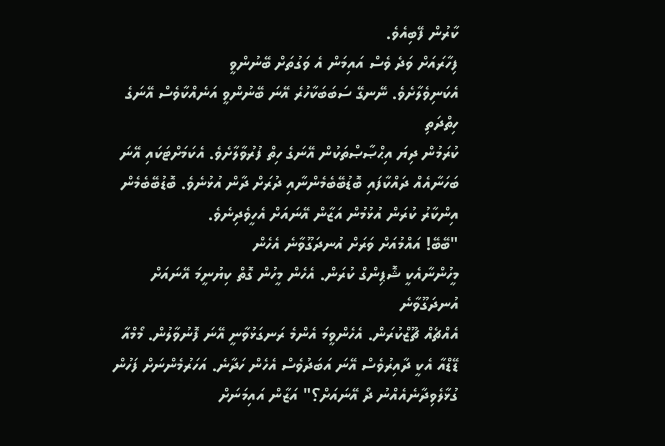ކާރުން ފޭބިއެވެ.
ފިހާރައަށް ވަދެ ވެސް އައިމަން އެ ވަގުތަށް ބޭނުންވީ
އެކަނިވެލާށެވެ. ނޭނގޭ ސަބަބަކާހުރެ އޭނަ ބޭނުންވީ އަނެއްކާވެސް އޭނަގެ ހިތްދަތި
ކުރަމުން ދިޔަ އިޙްޞާޞްތަކުން އޭނަގެ ހިތް ފުރުވާލާށެވެ. އެކަމަށްޓަކައި އޭނަ
ބަހަނާއެއް ދައްކާފައި ބޮޑުބޭބެމެންނާއި ދުރަށް ދާން އުޅުނެވެ. ބޮޑުބޭބެމެން
އިންކާރު ކުރަން އުޅުމުން އަޒާން އޭނައަށް އެހީވެދިނެވެ.
"ބޭބޭ! އައްމުއަށް ވަރަށް އުނދަގޫވާނެ އެހެން
މީހުންނާއެކީ ޝޮޕިންގް ކުރަން. އެހެން މީހުން ގޮތް ކިޔުނީމަ އޭނައަށް އުނދަގޫވާނެ
އެއްޗެއް ޗޫޒްކުރަން. އެހެންވީމަ އެންމެ ރަނގަޅުވާނީ އޭނަ ފޮނުވާލުން. މޯމްއާ
ޑޭޑްއާ އެކީ ދާއިރުވެސް އޭނަ އަބަދުވެސް އެހެން ހަދާނެ. އަހަރުމެންނަށް ފަހުން
ގުޅާލެވިދާނެއެއްނު ދޯ އޭނައަށް؟" އަޒާން އައިމަނަށް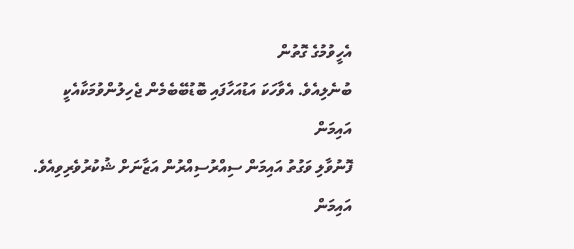އެހީވުމުގެ ގޮތުން
ބުނެލިއެވެ. އެވާހަކަ އަޑުއަހާފައި ބޮޑުބޭބެމެން ޖެހިލުންވުމަކާއެކީ އައިމަން
ފޮނުވާލި ވަގުތު އައިމަން ސިއްރުސިއްރުން އަޒާނަށް ޝުކުރުވެރިވިއެވެ.
އައިމަން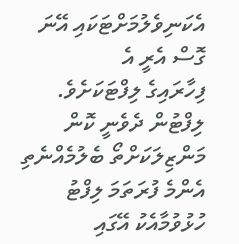އެކަނިވެލުމަށްޓަކައި އޭނަ ގޮސް އެރީ އެ
ފިހާރައިގެ ލިފްޓަކަށެވެ. ލިފްޓުން ދެވެނީ ކޮން މަންޒިލަކަށްތޯ ބެލުމެއްނެތި
އެންމެ ފުރަތަމަ ލިފްޓު ހުޅުވުމާއެކު އޭގައި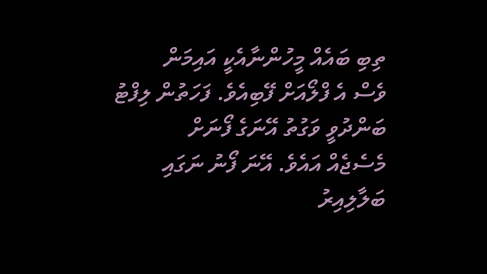ތިބި ބައެއް މީހުންނާއެކީ އައިމަން
ވެސް އެ ފްލޯއަށް ފޭބިއެވެ. ފަހަތުން ލިފްޓު ބަންދުވީ ވަގުތު އޭނަގެ ފޯނަށް
މެސެޖެއް އައެވެ. އޭނަ ފޯނު ނަގައި ބަލާލިއިރު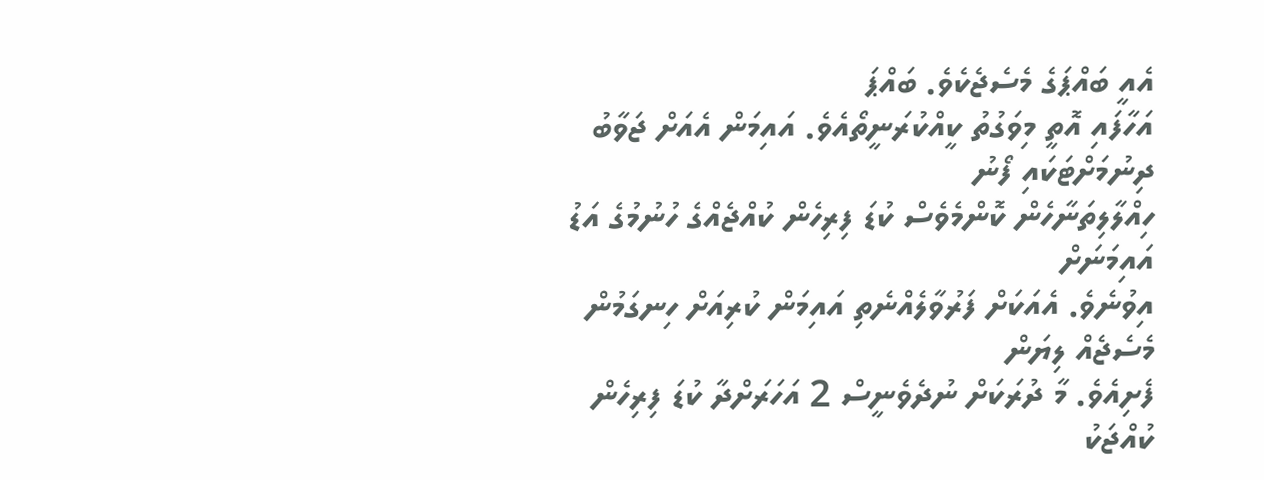އެއީ ބައްޕަގެ މެސެޖެކެވެ. ބައްޕަ
އަހާފައި އޮތީ މިވަގުތު ކީއްކުރަނީތޯއެވެ. އައިމަން އެއަށް ޖަވާބު ދިނުމަށްޓަކައި ފޯނު
ހިއްލާލިތަނާހެން ކޮންމެވެސް ކުޑަ ފިރިހެން ކުއްޖެއްގެ ހުނުމުގެ އަޑު އައިމަނަށް
އިވުނެވެ. އެއަކަށް ފަރުވާލެއްނެތި އައިމަން ކުރިއަށް ހިނގަމުން މެސެޖެއް ލިޔަން
ފެށިއެވެ. މާ ދުރަކަށް ނުދެވެނީސް 2 އަހަރަށްދާ ކުޑަ ފިރިހެން ކުއްޖަކު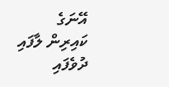އޭނަގެ
ކައިރިން ލާފައި ދުވެފައި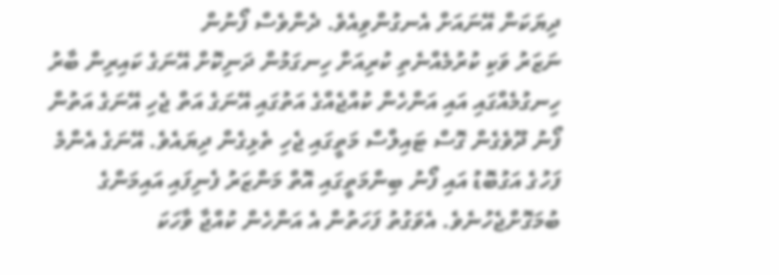ދިޔަކަން އޭނައަށް އެނގުންވިއެވެ. ދެންވެސް ފޯނުން
ނަޒަރު ވަކި ކުރުމެއްނެތި ކުރިއަށް ހިނގަމުން ދަނިކޮށް އޭނަގެ ކައިރިން ބާރު
ހިނގުމެއްގައި އައި އަންހެން ކުއްޖެއްގެ އަތުގައި އޭނަގެ އަތް ޖެހި އޭނަގެ އަތުން
ފޯނު ދޫވެގެން ގޮސް ޓައިލްސް މަތީގައި ޖެހި ތެޅިގެން ދިޔައެވެ. އޭނަގެ އެންމެ
ފަހުގެ އަގުބޮޑު އައި ފޯނު ބިންމަތީގައި އޮތް މަންޒަރު ފެނިފައި އައިމަންގެ
ބުމަގޮށްޖެހުނެވެ. އެވަގުތު ފަހަތުން އެ އަންހެން ކުއްޖާ ވާހަކަ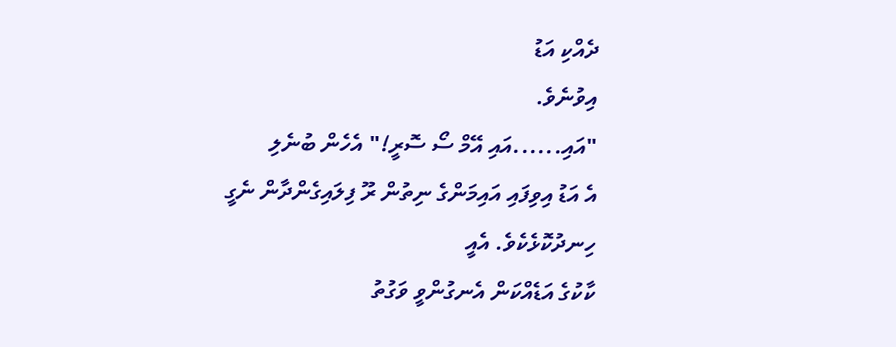ދެއްކި އަޑު
އިވުނެވެ.
"އައި......އައި އޭމް ސޯ ސޮރީ!" އެހެން ބުނެލި
އެ އަޑު އިވިފައި އައިމަންގެ ނިތުން ރޫ ފިލައިގެންދާން ނެގީ ހިނދުކޮޅެކެވެ. އެއީ
ކާކުގެ އަޑެއްކަން އެނގުންވީ ވަގުތު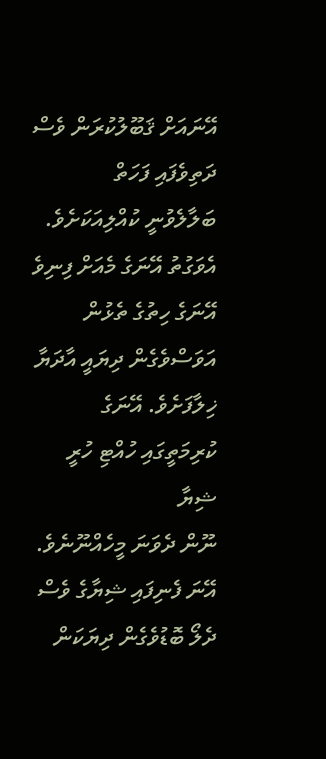އޭނައަށް ޤަބޫލުކުރަން ވެސް ދަތިވެފައި ފަހަތް
ބަލާލެވުނީ ކުއްލިއަކަށެވެ. އެވަގުތު އޭނަގެ މެއަށް ފިނިވެ އޭނަގެ ހިތުގެ ތެޅުން
އަވަސްވެގެން ދިޔައީ އާދަޔާ ޚިލާފަށެވެ. އޭނަގެ ކުރިމަތީގައި ހުއްޓި ހުރީ ޝިޔާ
ނޫން ދެވަނަ މީހެއްނޫނެވެ. އޭނަ ފެނިފައި ޝިޔާގެ ވެސް ދެލޯ ބޮޑުވެގެން ދިޔަކަން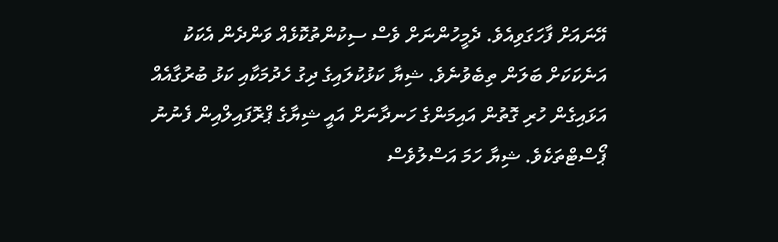އޭނައަށް ފާހަގަވިއެވެ. ދެމީހުންނަށް ވެސް ސިކުންތުކޮޅެއް ވަންދެން އެކަކު
އަނެކަކަށް ބަލަން ތިބެވުނެވެ. ޝިޔާ ކަޅުކުލައިގެ ދިގު ހެދުމަކާއި ކަޅު ބުރުގާއެއް
އަޅައިގެން ހުރި ގޮތުން އައިމަންގެ ހަނދާނަށް އައީ ޝިޔާގެ ޕްރޮފައިލްއިން ފެނުނު
ޕޯސްޓްތަކެވެ. ޝިޔާ ހަމަ އަސްލުވެސް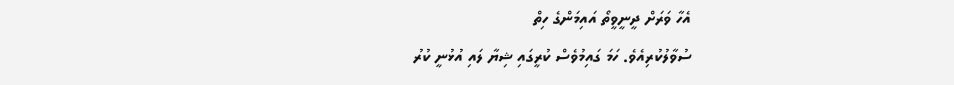އެހާ ވަރަށް ދީނީވީތޯ އައިމަންގެ ހިތް
ސުވާލުކުރިއެވެ. ހަމަ ގައިމުވެސް ކުރީގައި ޝިޔާ ލައި އުޅުނީ ކުރު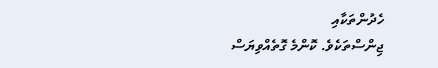ހެދުންތަކާއި
ޖިންސްތަކެވެ. ކޮންމެ ގޮތެއްވިޔަސް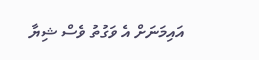އައިމަނަށް އެ ވަގުތު ވެސް ޝިޔާ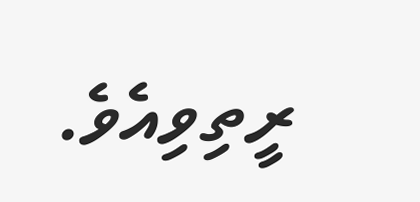ރީތިވިއެވެ.